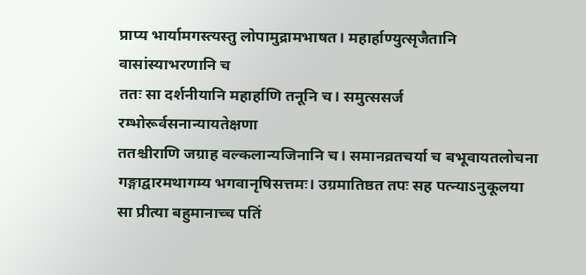प्राप्य भार्यामगस्त्यस्तु लोपामुद्रामभाषत। महार्हाण्युत्सृजैतानि वासांस्याभरणानि च
ततः सा दर्शनीयानि महार्हाणि तनूनि च। समुत्ससर्ज रम्भोरूर्वसनान्यायतेक्षणा
ततश्चीराणि जग्राह वल्कलान्यजिनानि च। समानव्रतचर्या च बभूवायतलोचना
गङ्गाद्वारमथागम्य भगवानृषिसत्तमः। उग्रमातिष्ठत तपः सह पत्न्याऽनुकूलया
सा प्रीत्या बहुमानाच्च पतिं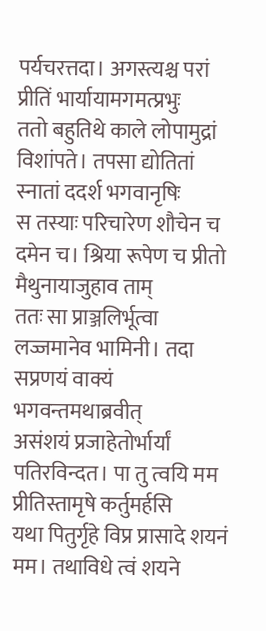पर्यचरत्तदा। अगस्त्यश्च परां प्रीतिं भार्यायामगमत्प्रभुः
ततो बहुतिथे काले लोपामुद्रां विशांपते। तपसा द्योतितां स्नातां ददर्श भगवानृषिः
स तस्याः परिचारेण शौचेन च दमेन च। श्रिया रूपेण च प्रीतो मैथुनायाजुहाव ताम्
ततः सा प्राञ्जलिर्भूत्वा लज्जमानेव भामिनी। तदा सप्रणयं वाक्यं भगवन्तमथाब्रवीत्
असंशयं प्रजाहेतोर्भार्यां पतिरविन्दत। पा तु त्वयि मम प्रीतिस्तामृषे कर्तुमर्हसि
यथा पितुर्गृहे विप्र प्रासादे शयनं मम। तथाविधे त्वं शयने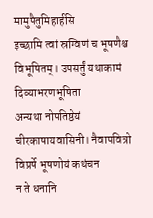मामुपैतुमिहार्हसि
इच्छामि त्वां स्रग्विणं च भूषणैश्च विभूषितम्। उपसर्तुं यथाकामं दिव्याभरणभूषिता
अन्यथा नोपतिष्ठेयं चीरकाषायवासिनी। नैवापवित्रो विप्रर्षे भूषणोयं कथंचन
न ते धनानि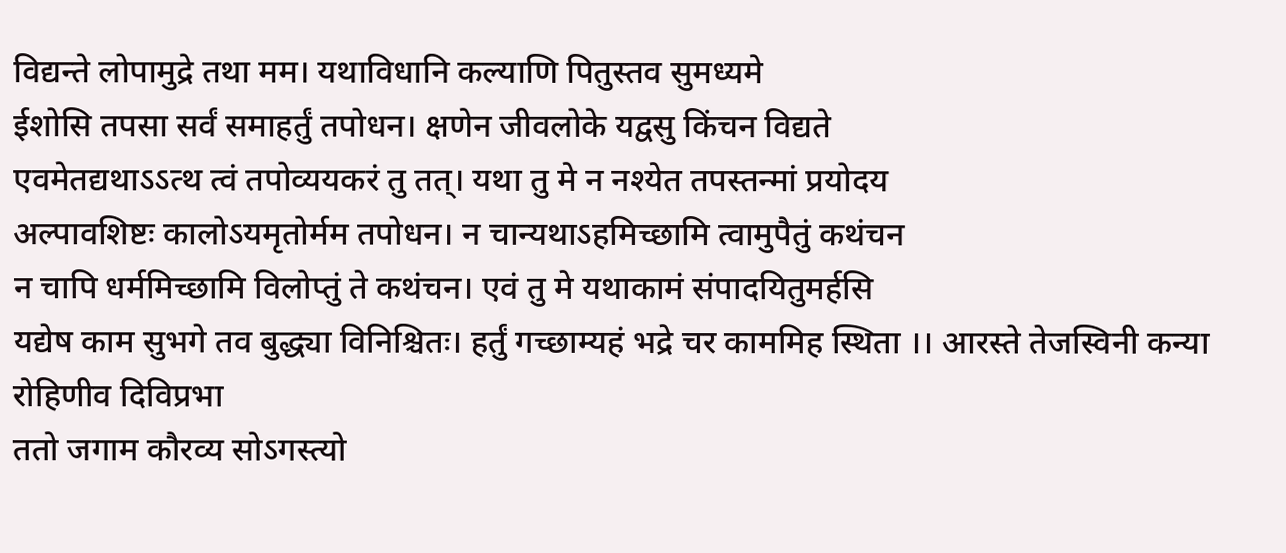विद्यन्ते लोपामुद्रे तथा मम। यथाविधानि कल्याणि पितुस्तव सुमध्यमे
ईशोसि तपसा सर्वं समाहर्तुं तपोधन। क्षणेन जीवलोके यद्वसु किंचन विद्यते
एवमेतद्यथाऽऽत्थ त्वं तपोव्ययकरं तु तत्। यथा तु मे न नश्येत तपस्तन्मां प्रयोदय
अल्पावशिष्टः कालोऽयमृतोर्मम तपोधन। न चान्यथाऽहमिच्छामि त्वामुपैतुं कथंचन
न चापि धर्ममिच्छामि विलोप्तुं ते कथंचन। एवं तु मे यथाकामं संपादयितुमर्हसि
यद्येष काम सुभगे तव बुद्ध्या विनिश्चितः। हर्तुं गच्छाम्यहं भद्रे चर काममिह स्थिता ।। आरस्ते तेजस्विनी कन्या रोहिणीव दिविप्रभा
ततो जगाम कौरव्य सोऽगस्त्यो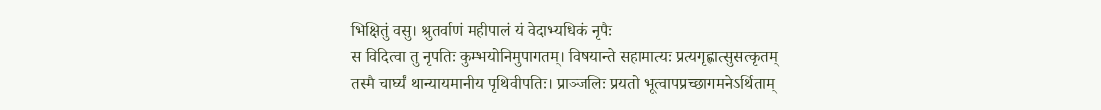भिक्षितुं वसु। श्रुतर्वाणं महीपालं यं वेदाभ्यधिकं नृपैः
स विदित्वा तु नृपतिः कुम्भयोनिमुपागतम्। विषयान्ते सहामात्यः प्रत्यगृह्णात्सुसत्कृतम्
तस्मै चार्घ्यं थान्यायमानीय पृथिवीपतिः। प्राञ्जलिः प्रयतो भूत्वापप्रच्छागमनेऽर्थिताम्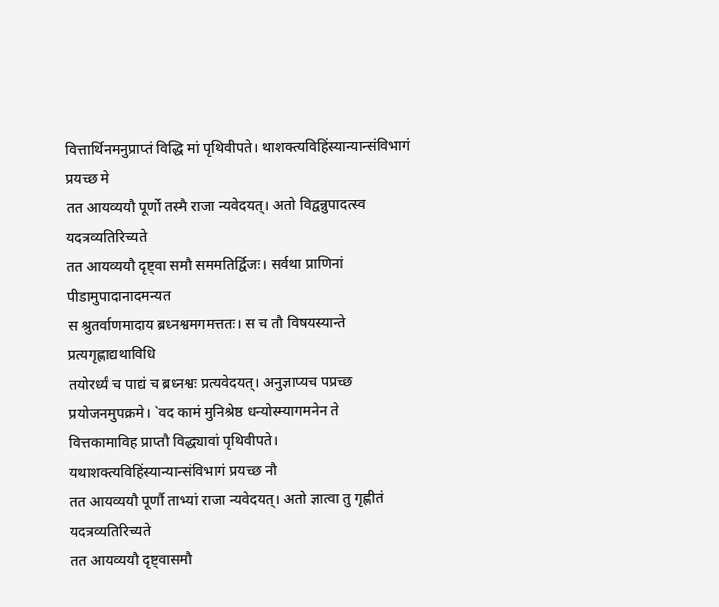वित्तार्थिनमनुप्राप्तं विद्धि मां पृथिवीपते। थाशक्त्यविहिंस्यान्यान्संविभागं प्रयच्छ मे
तत आयव्ययौ पूर्णो तस्मै राजा न्यवेदयत्। अतो विद्वन्नुपादत्स्व यदत्रव्यतिरिच्यते
तत आयव्ययौ दृष्ट्वा समौ सममतिर्द्विजः। सर्वथा प्राणिनां पीडामुपादानादमन्यत
स श्रुतर्वाणमादाय ब्रध्नश्वमगमत्ततः। स च तौ विषयस्यान्ते प्रत्यगृह्णाद्यथाविधि
तयोरर्ध्यं च पाद्यं च ब्रध्नश्वः प्रत्यवेदयत्। अनुज्ञाप्यच पप्रच्छ प्रयोजनमुपक्रमे। `वद कामं मुनिश्रेष्ठ धन्योस्म्यागमनेन ते
वित्तकामाविह प्राप्तौ विद्ध्यावां पृथिवीपते। यथाशक्त्यविहिंस्यान्यान्संविभागं प्रयच्छ नौ
तत आयव्ययौ पूर्णौ ताभ्यां राजा न्यवेदयत्। अतो ज्ञात्वा तु गृह्णीतं यदत्रव्यतिरिच्यते
तत आयव्ययौ दृष्ट्वासमौ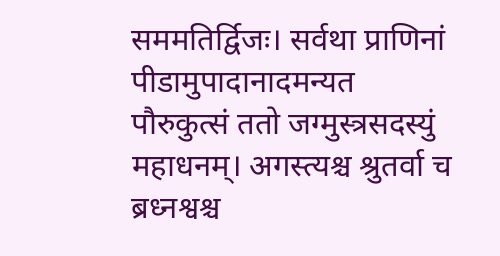सममतिर्द्विजः। सर्वथा प्राणिनां पीडामुपादानादमन्यत
पौरुकुत्सं ततो जग्मुस्त्रसदस्युं महाधनम्। अगस्त्यश्च श्रुतर्वा च ब्रध्नश्वश्च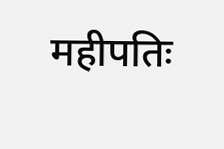महीपतिः